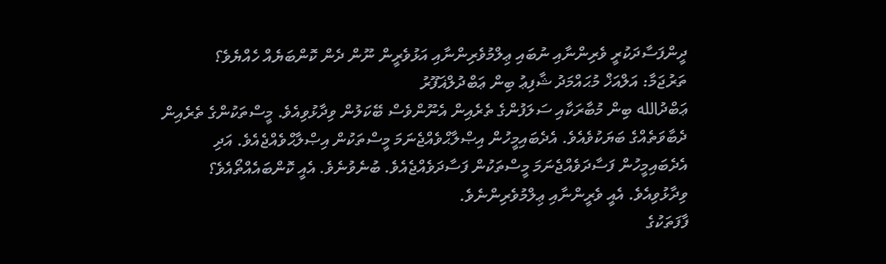ދީންފަސާދަކުރީ ވެރިންނާއި ނުބައި ޢިލްމުވެރިންނާއި އަޅުވެރީން ނޫން ދެން ކޮންބަޔެއް ހެއްޔެވެ؟
ތަރުޖަމާ: އަލްއަޚް މުޙައްމަދު ޝާފިޢު ބިން ޢަބްދުލްޣަފޫރު
ޢަބްދުالله ބިން މުބާރަކާއި ސަލަފުންގެ ތެރެއިން އެނޫންވެސް ބޭކަލުން ވިދާޅުވިއެވެ. މީސްތަކުންގެ ތެރެއިން ދެބާވަތެއްގެ ބަޔަކުވެއެވެ. އެދެބައިމީހުން އިޞްލާޙްވެއްޖެނަމަ މީސްތަކުން އިޞްލާޙްވެއްޖެއެވެ. އަދި އެދެބައިމީހުން ފަސާދަވެއްޖެނަމަ މީސްތަކުން ފަސާދަވެއްޖެއެވެ. ބުނެވުނެވެ. އެއީ ކޮންބައެއްތޯއެވެ؟ ވިދާޅުވިއެވެ. އެއީ ވެރީންނާއި ޢިލްމުވެރިންނެވެ.
ފާފަތަކުގެ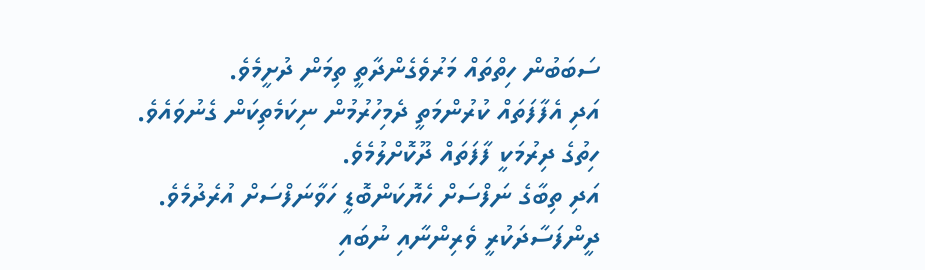ސަބަބުން ހިތްތައް މަރުވެގެންދާތީ ތިމަން ދުށީމެވެ.
އަދި އެފާފަތައް ކުރުންމަތީ ދެމިހުރުމުން ނިކަމެތިކަން ގެނުވައެވެ.
ހިތުގެ ދިރުމަކީ ފާފަތައް ދޫކޮށްލުމެވެ.
އަދި ތިބާގެ ނަފްސަށް ހެޔޮކަންބޮޑީ ހަވާނަފްސަށް އުރެދުމެވެ.
ދީންފަސާދަކުރީ ވެރިންނާއި ނުބައި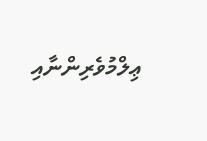ޢިލްމުވެރިންނާއި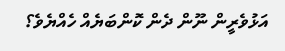އަޅުވެރީން ނޫން ދެން ކޮންބަޔެއް ހެއްޔެވެ؟